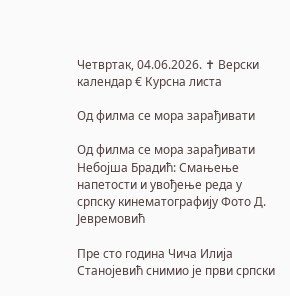Четвртак, 04.06.2026. ✝ Верски календар € Курсна листа

Од филма се мора зарађивати

Од филма се мора зарађивати
Небојша Брадић: Смањење напетости и увођење реда у српску кинематографију Фото Д. Јевремовић

Пре сто година Чича Илија Станојевић снимио је први српски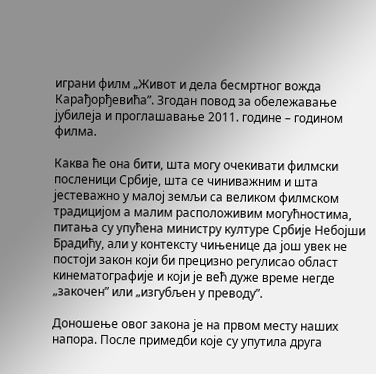играни филм „Живот и дела бесмртног вожда Карађорђевића”. Згодан повод за обележавање јубилеја и проглашавање 2011. године – годином филма.

Каква ће она бити, шта могу очекивати филмски посленици Србије, шта се чиниважним и шта јестеважно у малој земљи са великом филмском традицијом а малим расположивим могућностима, питања су упућена министру културе Србије Небојши Брадићу, али у контексту чињенице да још увек не постоји закон који би прецизно регулисао област кинематографије и који је већ дуже време негде „закочен” или „изгубљен у преводу”.

Доношење овог закона је на првом месту наших напора. После примедби које су упутила друга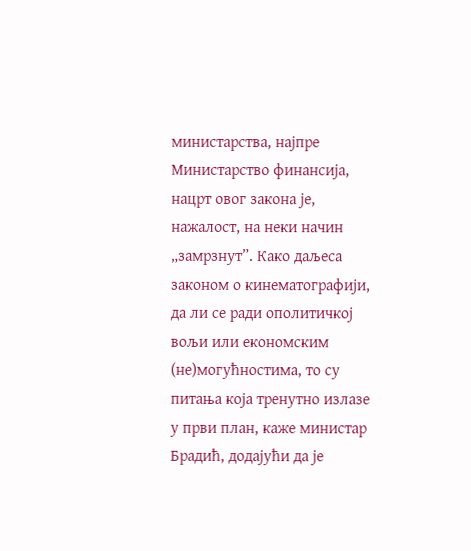министарства, најпре Министарство финансија, нацрт овог закона је, нажалост, на неки начин „замрзнут”. Како даљеса законом о кинематографији, да ли се ради ополитичкој вољи или економским (не)могућностима, то су питања која тренутно излазе у први план, каже министар Брадић, додајући да је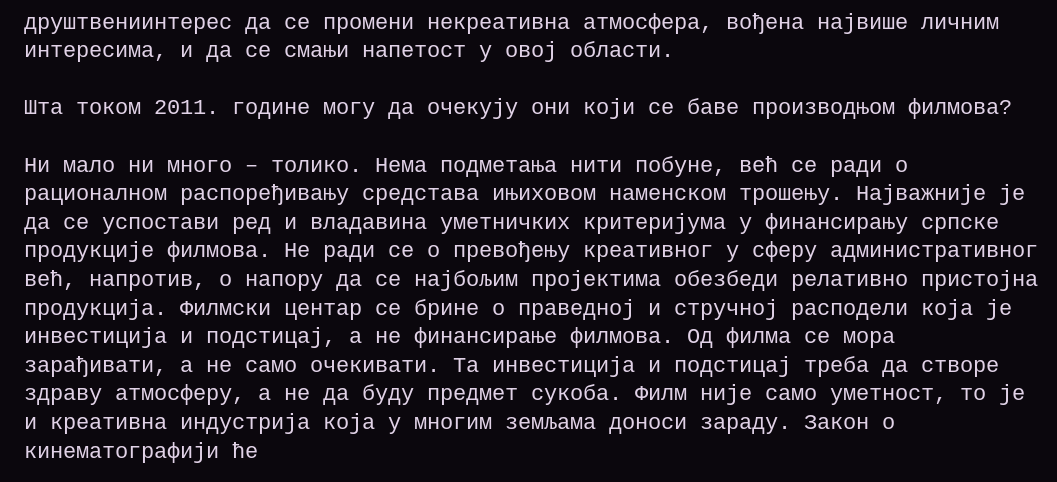друштвениинтерес да се промени некреативна атмосфера, вођена највише личним интересима, и да се смањи напетост у овој области.

Шта током 2011. године могу да очекују они који се баве производњом филмова?

Ни мало ни много – толико. Нема подметања нити побуне, већ се ради о рационалном распоређивању средстава ињиховом наменском трошењу. Најважније је да се успостави ред и владавина уметничких критеријума у финансирању српске продукције филмова. Не ради се о превођењу креативног у сферу административног већ, напротив, о напору да се најбољим пројектима обезбеди релативно пристојна продукција. Филмски центар се брине о праведној и стручној расподели која је инвестиција и подстицај, а не финансирање филмова. Од филма се мора зарађивати, а не само очекивати. Та инвестиција и подстицај треба да створе здраву атмосферу, а не да буду предмет сукоба. Филм није само уметност, то је и креативна индустрија која у многим земљама доноси зараду. Закон о кинематографији ће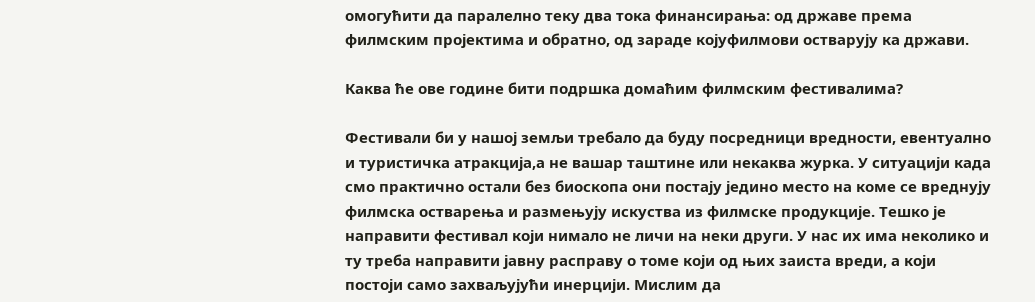омогућити да паралелно теку два тока финансирања: од државе према филмским пројектима и обратно, од зараде којуфилмови остварују ка држави.

Каква ће ове године бити подршка домаћим филмским фестивалима?

Фестивали би у нашој земљи требало да буду посредници вредности, евентуално и туристичка атракција,а не вашар таштине или некаква журка. У ситуацији када смо практично остали без биоскопа они постају једино место на коме се вреднују филмска остварења и размењују искуства из филмске продукције. Тешко је направити фестивал који нимало не личи на неки други. У нас их има неколико и ту треба направити јавну расправу о томе који од њих заиста вреди, а који постоји само захваљујући инерцији. Мислим да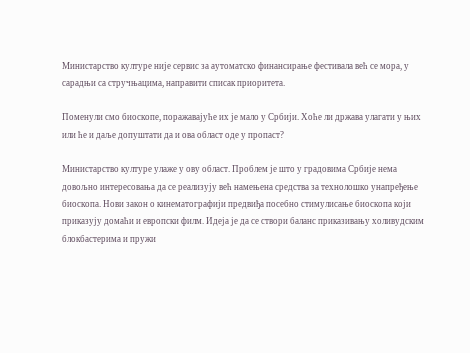Министарство културе није сервис за аутоматско финансирање фестивала већ се мора, у сарадњи са стручњацима, направити списак приоритета.

Поменули смо биоскопе, поражавајуће их је мало у Србији. Хоће ли држава улагати у њих или ће и даље допуштати да и ова област оде у пропаст?

Министарство културе улаже у ову област. Проблем је што у градовима Србије нема довољно интересовања да се реализују већ намењена средства за технолошко унапређење биоскопа. Нови закон о кинематографији предвиђа посебно стимулисање биоскопа који приказују домаћи и европски филм. Идеја је да се створи баланс приказивању холивудским блокбастерима и пружи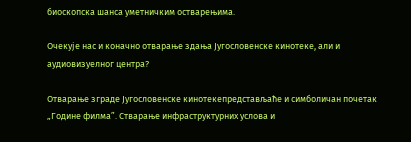биоскопска шанса уметничким остварењима.

Очекује нас и коначно отварање здања Југословенске кинотеке, али и аудиовизуелног центра?

Отварање зграде Југословенске кинотекепредстављаће и симболичан почетак „Године филма”. Стварање инфраструктурних услова и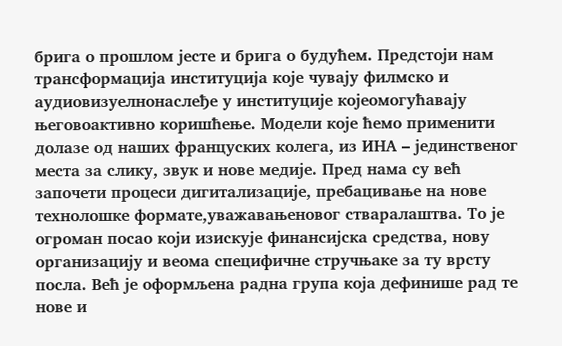брига о прошлом јесте и брига о будућем. Предстоји нам трансформација институција које чувају филмско и аудиовизуелнонаслеђе у институције којеомогућавају његовоактивно коришћење. Модели које ћемо применити долазе од наших француских колега, из ИНА – јединственог места за слику, звук и нове медије. Пред нама су већ започети процеси дигитализације, пребацивање на нове технолошке формате,уважавањеновог стваралаштва. То је огроман посао који изискује финансијска средства, нову организацију и веома специфичне стручњаке за ту врсту посла. Већ је оформљена радна група која дефинише рад те нове и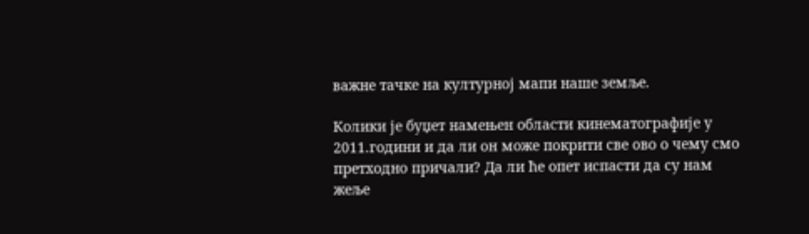важне тачке на културној мапи наше земље.

Колики је буџет намењен области кинематографије у 2011.години и да ли он може покрити све ово о чему смо претходно причали? Да ли ће опет испасти да су нам жеље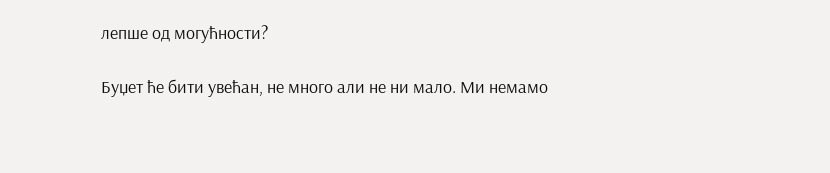лепше од могућности?

Буџет ће бити увећан, не много али не ни мало. Ми немамо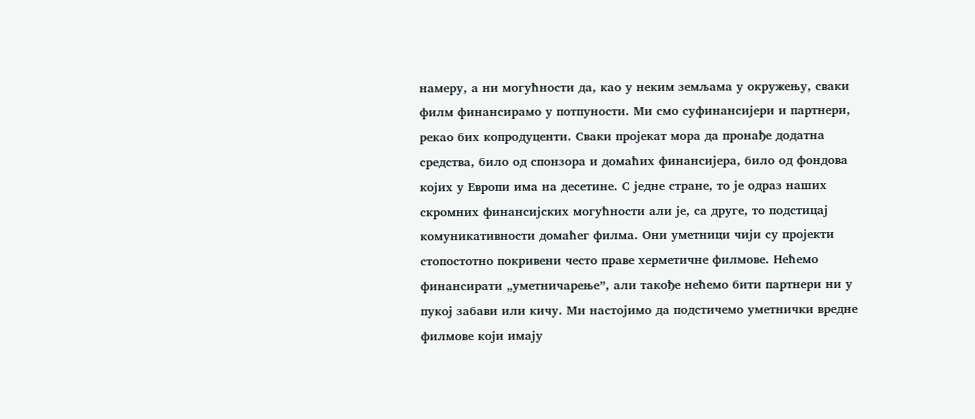намеру, а ни могућности да, као у неким земљама у окружењу, сваки филм финансирамо у потпуности. Ми смо суфинансијери и партнери, рекао бих копродуценти. Сваки пројекат мора да пронађе додатна средства, било од спонзора и домаћих финансијера, било од фондова којих у Европи има на десетине. С једне стране, то је одраз наших скромних финансијских могућности али је, са друге, то подстицај комуникативности домаћег филма. Они уметници чији су пројекти стопостотно покривени често праве херметичне филмове. Нећемо финансирати „уметничарење”, али такође нећемо бити партнери ни у пукој забави или кичу. Ми настојимо да подстичемо уметнички вредне филмове који имају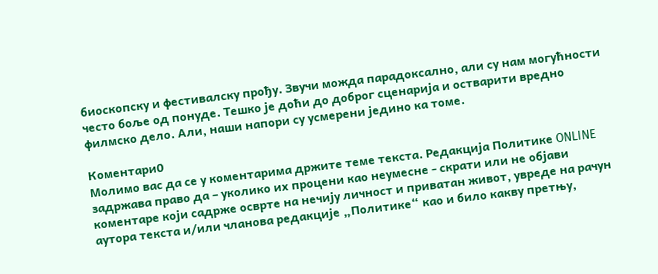биоскопску и фестивалску прођу. Звучи можда парадоксално, али су нам могућности често боље од понуде. Тешко је доћи до доброг сценарија и остварити вредно филмско дело. Али, наши напори су усмерени једино ка томе.

Коментари0
Молимо вас да се у коментарима држите теме текста. Редакција Политике ONLINE задржава право да – уколико их процени као неумесне - скрати или не објави коментаре који садрже осврте на нечију личност и приватан живот, увреде на рачун аутора текста и/или чланова редакције „Политике“ као и било какву претњу,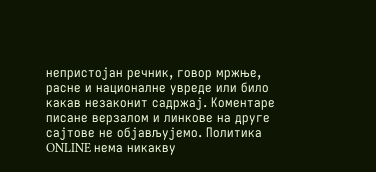непристојан речник, говор мржње, расне и националне увреде или било какав незаконит садржај. Коментаре писане верзалом и линкове на друге сајтове не објављујемо. Политика ONLINE нема никакву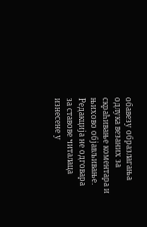обавезу образлагања одлука везаних за скраћивање коментара и њихово објављивање. Редакција не одговара за ставове читалаца изнесене у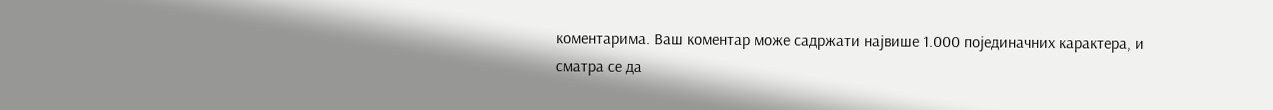коментарима. Ваш коментар може садржати највише 1.000 појединачних карактера, и сматра се да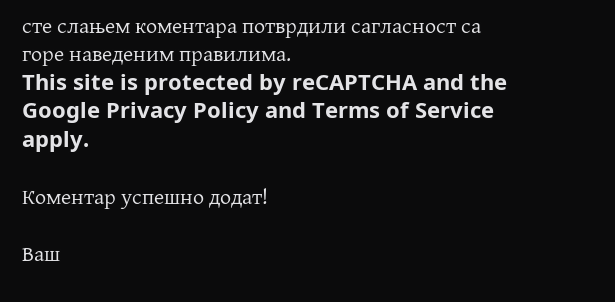сте слањем коментара потврдили сагласност са горе наведеним правилима.
This site is protected by reCAPTCHA and the Google Privacy Policy and Terms of Service apply.

Комeнтар успeшно додат!

Ваш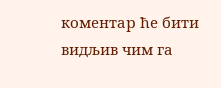комeнтар ћe бити видљив чим га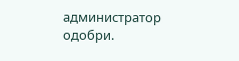администратор одобри.